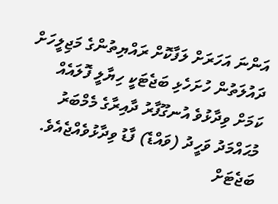އަންނަ އަހަރަށް ލަފާކޮށް ރައްޔިތުންގެ މަޖިލީހަށް ދައުލަތުން ހުށަހެޅި ބަޖެޓަކީ ހިޔާލީ ފޮލައެއް ކަމަށް ވިދާޅުވެ އުނގޫފާރު ދާއިރާގެ މެމްބަރު މުޙައްމަދު ވަހީދު (ވައްޑެ) ފާޑު ވިދާޅުވެއްޖެއެވެ.
ބަޖެޓަށް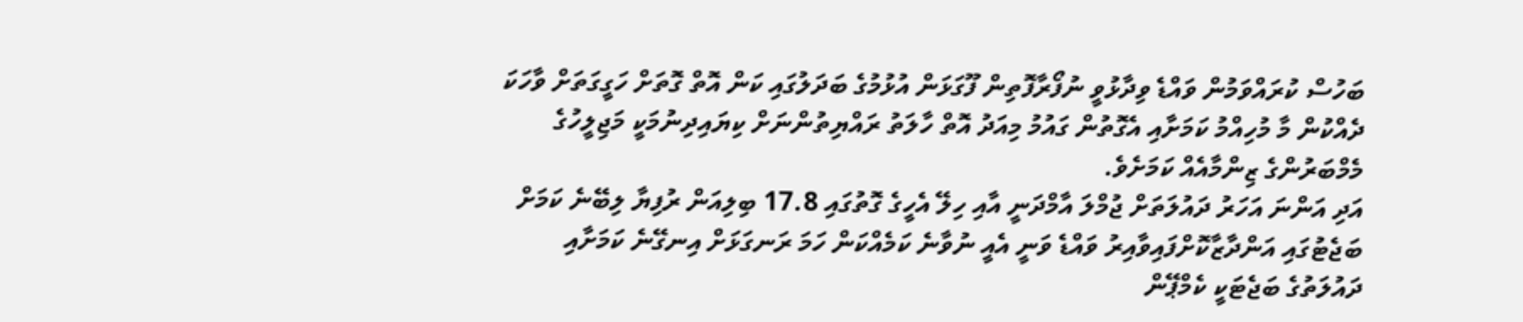ބަހުސް ކުރައްވަމުން ވައްޑެ ވިދާޅުވީ ނުފޯރާފޮތިން ފޫގަޅަން އުޅުމުގެ ބަދަލުގައި ކަން އޮތް ގޮތަށް ހަގީގަތަށް ވާހަކަ ދެއްކުން މާ މުހިއްމު ކަމަށާއި އެގޮތުން ގައުމު މިއަދު އޮތް ހާލަތު ރައްޔިތުންނަށް ކިޔައިދިނުމަކީ މަޖިލީހުގެ މެމްބަރުންގެ ޒިންމާއެއް ކަމަށެވެ.
އަދި އަންނަ އަހަރު ދައުލަތަށް ޖުމްލަ އާމްދަނީ އާއި ހިލޭ އެހީގެ ގޮތުގައި 17.8 ބިލިއަން ރުފިޔާ ލިބޭނެ ކަމަށް ބަޖެޓުގައި އަންދާޒާކޮށްފައިވާއިރު ވައްޑެ ވަނީ އެއީ ނުވާނެ ކަމެއްކަން ހަމަ ރަނގަޅަށް އިނގޭނެ ކަމަށާއި ދައުލަތުގެ ބަޖެޓަކީ ކެމްޕޭން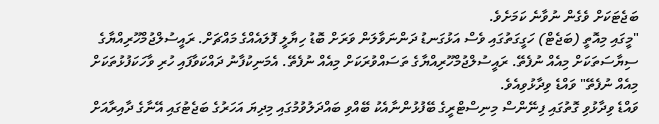ބަޖެޓަކަށް ވެގެން ނުވާނެ ކަމަށެވެ.
"މީގައި މިއޮތީ (ބަޖެޓް) ހަގީގަތުގައި ވެސް އަޅުގަނޑު ދަންނަވާލަން ވަރަށް ބޮޑު ހިޔާލީ ފޮލައެއްގެ މައްޗަށް. ރައީސުލްޖުމްހޫރިއްޔާގެ ސިޔާސަތަކަށް މިއެއް ނުފެތޭ. ރައީސުލްޖުމްހޫރިއްޔާގެ ތަސައްވުރަކަށް މިއެއް ނުފެތޭ. އެމަނިކުފާނު ދައްކަވާފައި ހުރި ވާހަކަފުޅުތަކަށް މިއެއް ނުފެތޭ" ވައްޑެ ވިދާޅުވިއެވެ.
ވައްޑެ ވިދާޅުވި ގޮތުގައި ފިނޭންސް މިނިސްޓްރީގެ ބޭފުޅުންނާއެކު ބޭއްވި ބައްދަލުވުމުގައި މިދިޔަ އަހަރުގެ ބަޖެޓުގައި އޭނާގެ ދާއިރާއަށް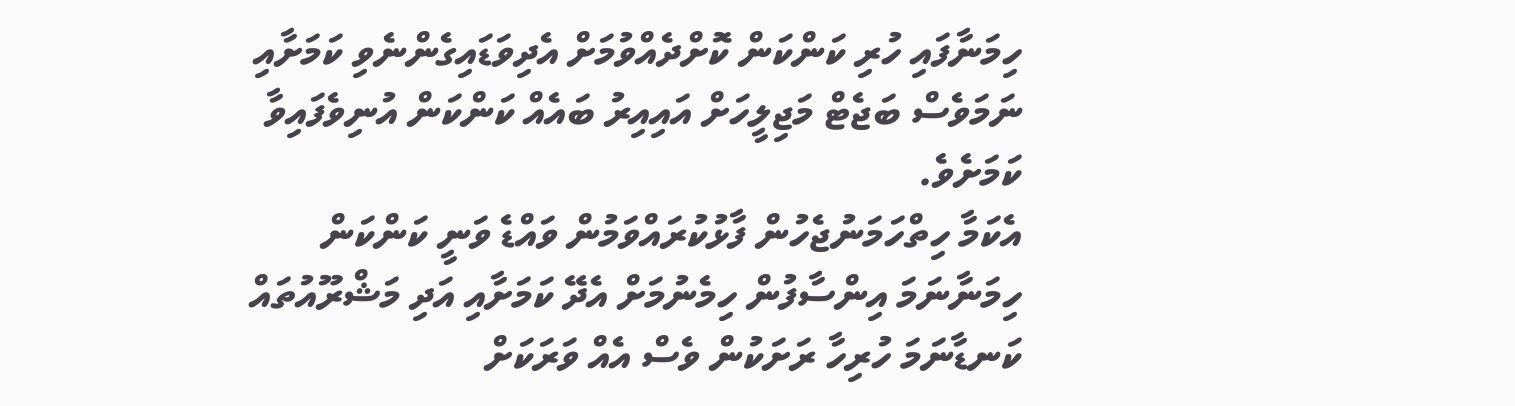ހިމަނާފައި ހުރި ކަންކަން ކޮށްދެއްވުމަށް އެދިވަޑައިގެންނެވި ކަމަށާއި ނަމަވެސް ބަޖެޓް މަޖިލީހަށް އައިއިރު ބައެއް ކަންކަން އުނިވެފައިވާ ކަމަށެވެ.
އެކަމާ ހިތްހަމަނުޖެހުން ފާޅުކުރައްވަމުން ވައްޑެ ވަނީ ކަންކަން ހިމަނާނަމަ އިންސާފުން ހިމެނުމަށް އެދޭ ކަމަށާއި އަދި މަޝްރޫއުތައް ކަނޑާނަމަ ހުރިހާ ރަށަކުން ވެސް އެއް ވަރަކަށް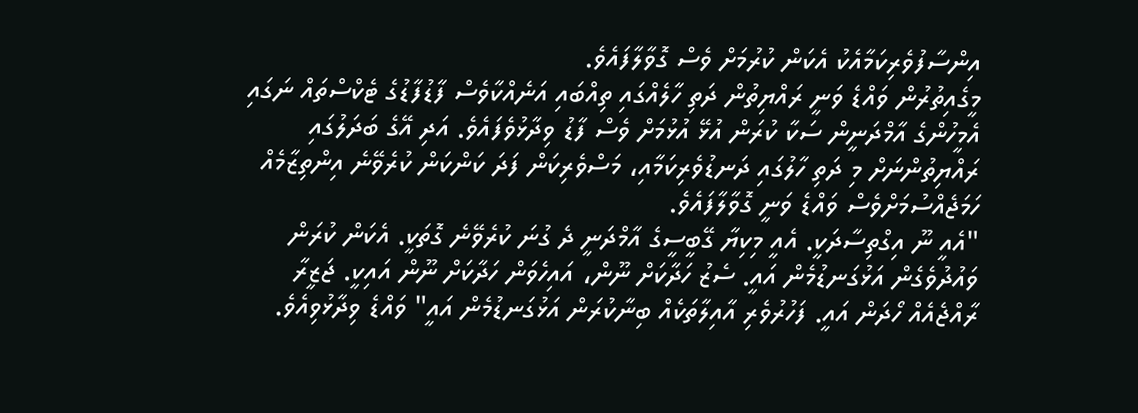އިންސާފުވެރިކަމާއެކު އެކަން ކުރުމަށް ވެސް ގޮވާލާފައެވެ.
މީގެއިތުރުން ވައްޑެ ވަނީ ރައްޔިތުން ދަތި ހާލެއްގައި ތިއްބައި އަނެއްކާވެސް ފާޑުފާޑުގެ ޓެކްސްތައް ނަގައި އެމީހުންގެ އާމްދަނީން ސަކާ ކުރަން އުޅޭ އުޅުމަށް ވެސް ފާޑު ވިދާޅުވެފައެވެ. އަދި އޭގެ ބަދަލުގައި ރައްޔިތުންނަށް މި ދަތި ހާލުގައި ދަނޑުވެރިކަމާއި، މަސްވެރިކަން ފަދަ ކަންކަން ކުރެވޭނެ އިންތިޒާމެއް ހަމަޖެއްސުމަށްވެސް ވައްޑެ ވަނީ ގޮވާލާފައެވެ.
"އެއީ ނޫ އިގްތިސާދަކީ. އެއީ މިކިޔާ ގޭބީސީގެ އާމްދަނީ ދެ ގުނަ ކުރެވޭނެ ގޮތަކީ. އެކަން ކުރަން ވައުދުވެގެން އަޅުގަނޑުމެން އައީ. ސެޒު ހަދާކަށް ނޫން، އައިހެވަން ހަދާކަށް ނޫން އައިކީ. ޖަޒީރާ ރާއްޖެއެއް ހޯދަން އައީ. ފަހުރުވެރި އާއިލާތަކެއް ބިނާކުރަން އަޅުގަނޑުމެން އައީ" ވައްޑެ ވިދާޅުވިއެވެ.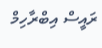ރައީސް އިބްރާހިމް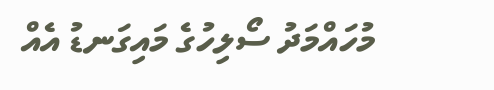މުހައްމަދު ސޯލިހުގެ މައިގަނޑު އެއް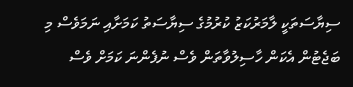ސިޔާސަތަކީ ލާމަރުކަޒު ކުރުމުގެ ސިޔާސަތު ކަމަށާއި ނަމަވެސް މި ބަޖެޓުން އެކަން ހާސިލުވާތަން ވެސް ނުފެންނަ ކަމަށް ވެސް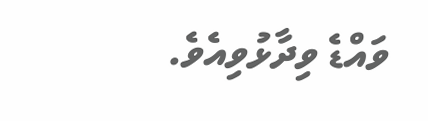ވައްޑެ ވިދާޅުވިއެވެ.